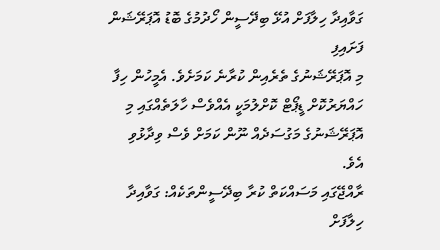ގަވާއިދާ ހިލާފަށް އުޅޭ ބިދޭސީން ހޯދުމުގެ ބޮޑު އޮޕަރޭޝަން ފަށައިފި
މި އޮޕަރޭޝަނުގެ ތެރެއިން ކުރާނެ ކަމަށެވެ. އެމީހުން ހިފާ ހައްޔަރުކޮށް ޑީޕޯޓް ކޮށްލުމަކީ އެއްވެސް ހާލަތެއްގައި މި އޮޕަރޭޝަނުގެ މަގުސަދެއް ނޫން ކަމަށް ވެސް ވިދާޅުވި އެވެ.
ރާއްޖޭގައި މަސައްކަތް ކުރާ ބިދޭސީންތަކެއް: ގަވާއިދާ ހިލާފަށް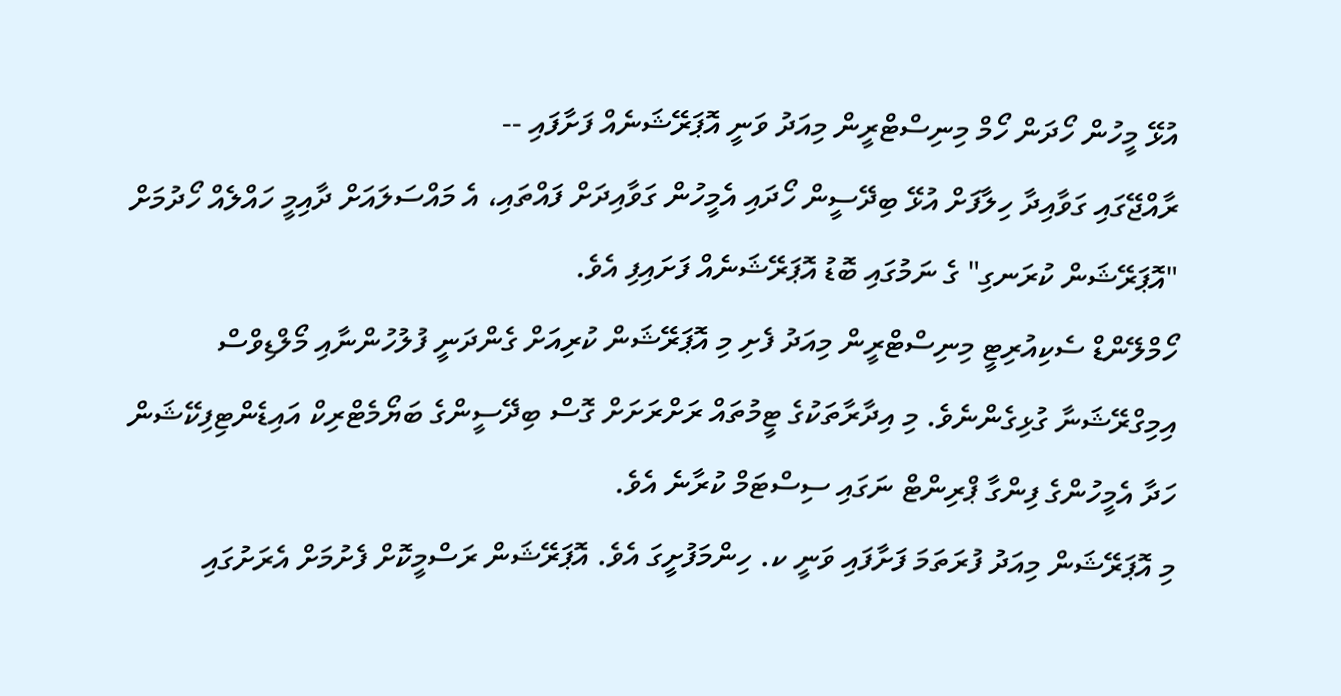އުޅޭ މީހުން ހޯދަން ހޯމް މިނިސްޓްރީން މިއަދު ވަނީ އޮޕަރޭޝަނެއް ފަށާފައި --
ރާއްޖޭގައި ގަވާއިދާ ހިލާފަށް އުޅޭ ބިދޭސީން ހޯދައި އެމީހުން ގަވާއިދަށް ފައްތައި، އެ މައްސަލައަށް ދާއިމީ ހައްލެއް ހޯދުމަށް "އޮޕަރޭޝަން ކުރަނގި" ގެ ނަމުގައި ބޮޑު އޮޕަރޭޝަނެއް ފަށައިފި އެވެ.
ހޯމްލޭންޑް ސެކިއުރިޓީ މިނިސްޓްރީން މިއަދު ފެށި މި އޮޕަރޭޝަން ކުރިއަށް ގެންދަނީ ފުލުހުންނާއި މޯލްޑިވްސް އިމިގްރޭޝަނާ ގުޅިގެންނެވެ. މި އިދާރާތަކުގެ ޓީމުތައް ރަށްރަށަށް ގޮސް ބިދޭސީންގެ ބަޔޯމެޓްރިކް އައިޑެންޓިފިކޭޝަން ހަދާ އެމީހުންގެ ފިންގާ ޕްރިންޓް ނަގައި ސިސްޓަމް ކުރާނެ އެވެ.
މި އޮޕަރޭޝަން މިއަދު ފުރަތަމަ ފަށާފައި ވަނީ ކ. ހިންމަފުށީގަ އެވެ. އޮޕަރޭޝަން ރަސްމީކޮށް ފެށުމަށް އެރަށުގައި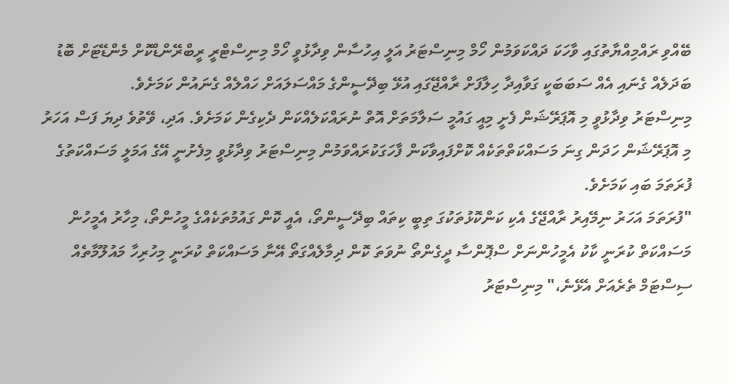ބޭއްވި ރައްމިއްޔާތުގައި ވާހަކަ ދައްކަވަމުން ހޯމް މިނިސްޓަރު އަލީ އިހުސާން ވިދާޅުވީ ހޯމް މިނިސްޓްރީ ރީބްރޭންޑްކޮށް މެންޑޭޓަށް ބޮޑު ބަދަލެއް ގެނައި އެއް ސަބަބަކީ ގަވާއިދާ ހިލާފަށް ރާއްޖޭގައި އުޅޭ ބިދޭސީންގެ މައްސަލައަށް ހައްލެއް ގެނައުން ކަމަށެވެ.
މިނިސްޓަރު ވިދާޅުވީ މި އޮޕަރޭޝަން ފެށީ މިއީ ގައުމީ ސަލާމަތަށް އޮތް ނުރައްކަލެއްކަން ދެކިގެން ކަމަށެވެ. އަދި، ވޭތުވެ ދިޔަ ފަސް އަހަރު މި އޮޕަރޭޝަން ހަދަން ގިނަ މަސައްކަތްތަކެއް ކޮށްފައިވާކަން ފާހަގަކުރައްވަމުން މިނިސްޓަރު ވިދާޅުވީ މިފެށުނީ އޭގެ އަމަލީ މަސައްކަތުގެ ފުރަތަމަ ބައި ކަމަށެވެ.
"ފުރަތަމަ އަހަރު ނިމޭއިރު ރާއްޖޭގެ އެކި ކަންކޮޅުތަކުގަ ތިބީ ކިތައް ބިދޭސީންތޯ، އެއީ ކޮން ގައުމުތަކެއްގެ މީހުންތޯ، މިހާރު އެމީހުން މަސައްކަތް ކުރަނީ ކާކު އެމީހުންނަށް ސްޕޮންސާ ދީގެންތޯ ނުވަތަ ކޮން ދިމާލެއްގަތޯ އޭނާ މަސައްކަތް ކުރަނީ މިހުރިހާ މައުލޫމާތެއް ސިސްޓަމް ތެރެއަށް އެޅޭނެ،" މިނިސްޓަރު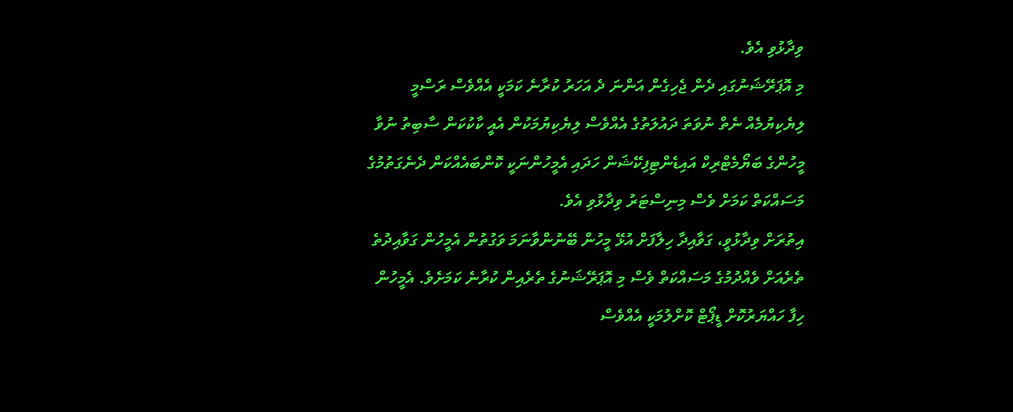ވިދާޅުވި އެވެ.
މި އޮޕަރޭޝަނުގައި ދެން ޖެހިގެން އަންނަ ދެ އަހަރު ކުރާނެ ކަމަކީ އެއްވެސް ރަސްމީ ލިޔެކިޔުމެއް ނެތް ނުވަތަ ދައުލަތުގެ އެއްވެސް ލިޔެކިޔުމަކުން އެއީ ކާކުކަން ސާބިތު ނުވާ މީހުންގެ ބަޔޯމެޓްރިކް އައިޑެންޓިފިކޭޝަން ހަދައި އެމީހުންނަކީ ކޮންބައެއްކަން ދެނެގަތުމުގެ މަސައްކަތް ކަމަށް ވެސް މިނިސްޓަރު ވިދާޅުވި އެވެ.
އިތުރަށް ވިދާޅުވީ، ގަވާއިދާ ހިލާފަށް އުޅޭ މީހުން ބޭނުންވާނަމަ ވަގުތުން އެމީހުން ގަވާއިދުތެ ތެރެއަށް ވެއްދުމުގެ މަސައްކަތް ވެސް މި އޮޕަރޭޝަނުގެ ތެރެއިން ކުރާނެ ކަމަށެވެ. އެމީހުން ހިފާ ހައްޔަރުކޮށް ޑީޕޯޓް ކޮށްލުމަކީ އެއްވެސް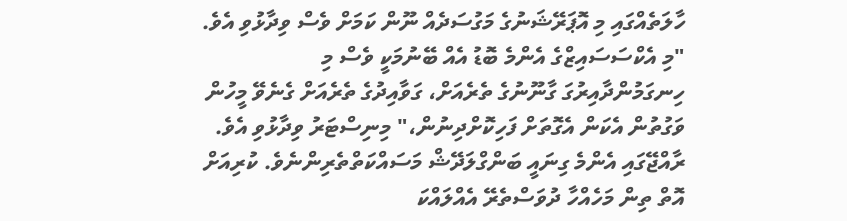ހާލަތެއްގައި މި އޮޕަރޭޝަނުގެ މަގުސަދެއް ނޫން ކަމަށް ވެސް ވިދާޅުވި އެވެ.
"މި އެކްސަސައިޒްގެ އެންމެ ބޮޑު އެއް ބޭނުމަކީ ވެސް މި ހިނގަމުންދާއިރުގަ ގާނޫނުގެ ތެރެއަށް، ގަވާއިދުގެ ތެރެއަށް ގެނެވޭ މީހުން ވަގުތުން އެކަން އެގޮތަށް ފަހިކޮށްދިނުން،" މިނިސްޓަރު ވިދާޅުވި އެވެ.
ރާއްޖޭގައި އެންމެ ގިނައީ ބަންގްލަދޭޝް މަސައްކަތްތެރިންނެވެ. ކުރިއަށް އޮތް ތިން މަހެއްހާ ދުވަސްތެރޭ އެއްލައްކަ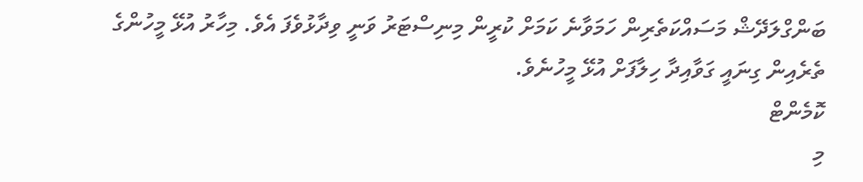ބަންގްލަދޭޝް މަސައްކަތެރިން ހަމަވާނެ ކަމަށް ކުރީން މިނިސްޓަރު ވަނީ ވިދާޅުވެފަ އެވެ. މިހާރު އުޅޭ މީހުންގެ ތެރެއިން ގިނައީ ގަވާއިދާ ހިލާފަށް އުޅޭ މީހުނެވެ.
ކޮމެންޓް
މި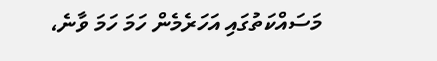މަސައްކަތުގައި އަހަރެމެން ހަމަ ހަމަ ވާނެ،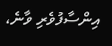އިންސާފުވެރި ވާނެ،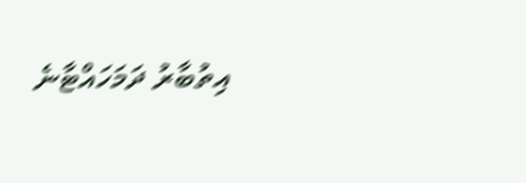އިތުބާރު ދަމަހައްޓާނެ